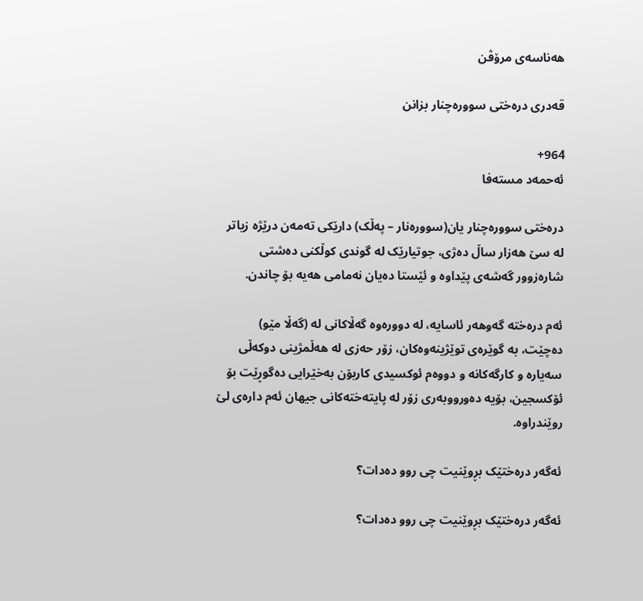هەناسەی مرۆڤن

قەدری درەختی سوورەچنار بزانن

964+
ئەحمەد مستەفا

درەختی سوورەچنار یان(سوورەنار – پەڵک) دارێکی تەمەن درێژە زیاتر لە سێ هەزار ساڵ دەژی، جوتیارێک لە گوندی کوڵکنی دەشتی شارەزوور گەشەی پێداوە و ئێستا دەیان نەمامی هەیە بۆ چاندن.

ئەم درەختە گەوهەر ئاسایە، لە دوورەوە گەڵاکانی لە (گەڵا مێو) دەچێت، بە گوێرەی توێژینەوەکان، زۆر حەزی لە هەڵمژینی دوکەڵی سەیارە و کارگەکانە و دووەم ئوکسیدی کاربۆن بەخێرایی دەگوڕێت بۆ ئۆکسجین، بۆیە دەورووبەری زۆر لە پایتەختەکانی جیهان ئەم دارەی لێ روێندراوە.

ئەگەر درەختێک بڕوێنیت چی روو دەدات؟

ئەگەر درەختێک بڕوێنیت چی روو دەدات؟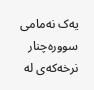یەک نەمامی سوورەچنار نرخەکەی لە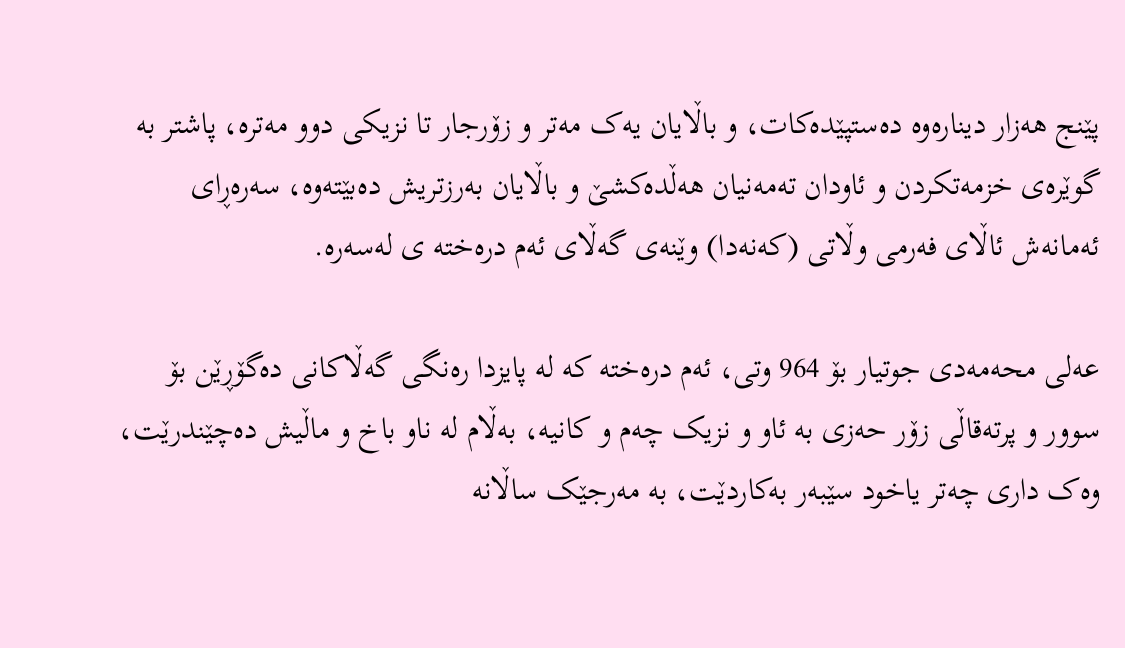پێنج هەزار دینارەوە دەستپێدەکات، و باڵایان یەک مەتر و زۆرجار تا نزیکی دوو مەترە، پاشتر بە گوێرەی خزمەتکردن و ئاودان تەمەنیان هەڵدەکشێ و باڵایان بەرزتریش دەبێتەوە، سەرەڕای ئەمانەش ئاڵای فەرمی وڵاتی (کەنەدا) وێنەی گەڵای ئەم درەخته ی لەسەرە.

عەلی محەمەدی جوتیار بۆ 964 وتی، ئەم درەخته کە لە پایزدا رەنگی گەڵاکانی دەگۆڕێن بۆ سوور و پرتەقاڵی زۆر حەزی بە ئاو و نزیک چەم و کانیە، بەڵام لە ناو باخ و ماڵیش دەچێندرێت،  وەک داری چەتر یاخود سێبەر بەکاردێت، بە مەرجێک ساڵانە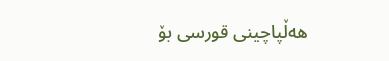هەڵپاچینی قورسی بۆ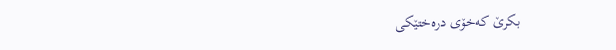بکرێ کەخۆی درەختێکی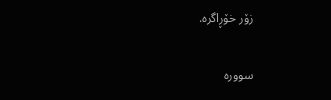زۆر خۆڕاگرە.

سوورە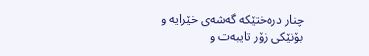چنار درەختێکە گەشەی خێرایە و بۆنێکی زۆر تایبەت و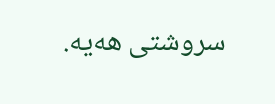سروشتی هەیە.